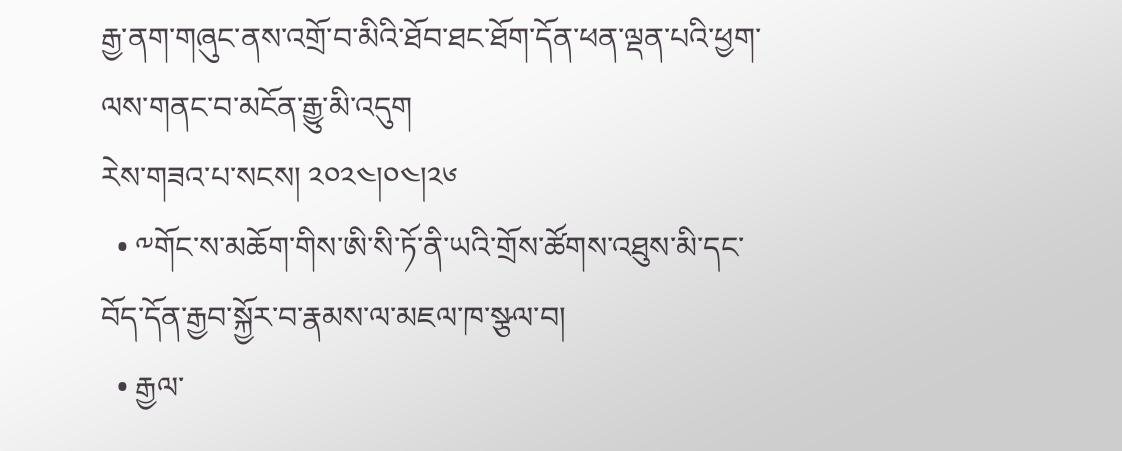རྒྱ་ནག་གཞུང་ནས་འགྲོ་བ་མིའི་ཐོབ་ཐང་ཐོག་དོན་ཕན་ལྡན་པའི་ཕྱག་ལས་གནང་བ་མངོན་རྒྱུ་མི་འདུག
རེས་གཟའ་པ་སངས། ༢༠༢༤།༠༤།༢༦
  • ༸གོང་ས་མཆོག་གིས་ཨི་སི་ཏོ་ནི་ཡའི་གྲོས་ཚོགས་འཐུས་མི་དང་བོད་དོན་རྒྱབ་སྐྱོར་བ་རྣམས་ལ་མཇལ་ཁ་སྩལ་བ།
  • རྒྱལ་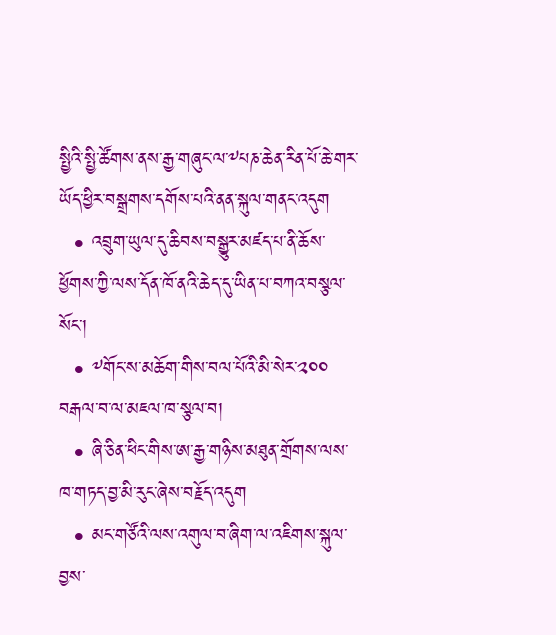སྤྱིའི་སྤྱི་ཚོགས་ནས་རྒྱ་གཞུང་ལ་༸པཎ་ཆེན་རིན་པོ་ཆེ་གར་ཡོད་ཕྱིར་བསྒྲགས་དགོས་པའི་ནན་སྐུལ་གནང་འདུག
  • འབྲུག་ཡུལ་དུ་ཆིབས་བསྒྱུར་མཛད་པ་ནི་ཆོས་ཕྱོགས་ཀྱི་ལས་དོན་ཁོ་ནའི་ཆེད་དུ་ཡིན་པ་བཀའ་བསྩལ་སོང་།
  • ༸གོང་ས་མཆོག་གིས་བལ་པོའི་མི་སེར་༢༠༠ བརྒལ་བ་ལ་མཇལ་ཁ་སྩལ་བ།
  • ཞི་ཅིན་ཕིང་གིས་ཨ་རྒྱ་གཉིས་མཐུན་གྲོགས་ལས་ཁ་གཏད་བྱ་མི་རུང་ཞེས་བརྗོད་འདུག
  • མང་གཙོའི་ལས་འགུལ་བ་ཞིག་ལ་འཇིགས་སྐུལ་བྱས་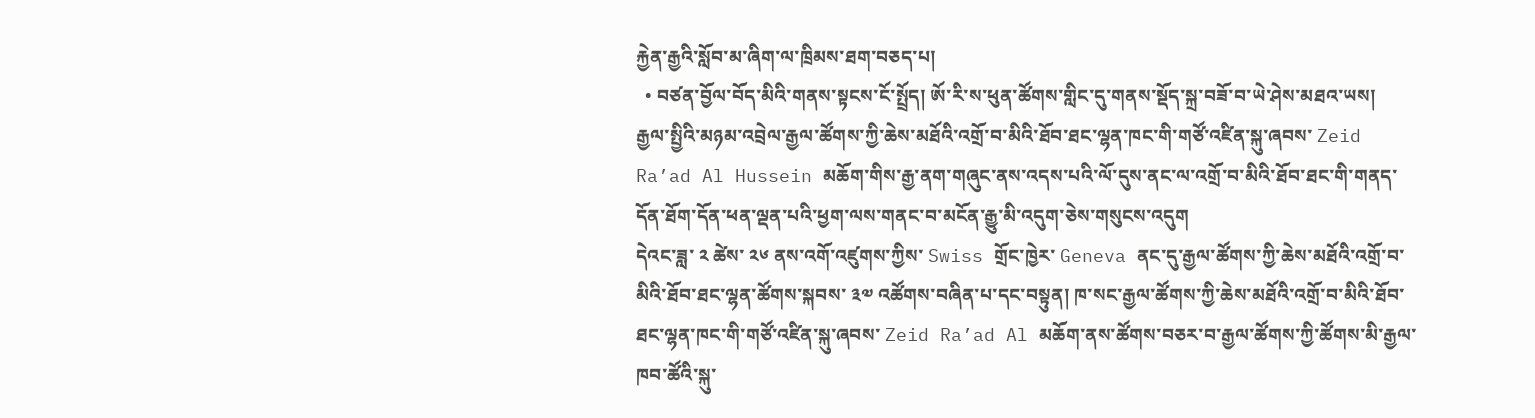རྐྱེན་རྒྱའི་སློབ་མ་ཞིག་ལ་ཁྲིམས་ཐག་བཅད་པ།
  • བཙན་བྱོལ་བོད་མིའི་གནས་སྟངས་ངོ་སྤྲོད། ཨོ་རི་ས་ཕུན་ཚོགས་གླིང་དུ་གནས་སྡོད་སྐྲ་བཟོ་བ་ཡེ་ཤེས་མཐའ་ཡས།
རྒྱལ་སྤྱིའི་མཉམ་འབྲེལ་རྒྱལ་ཚོགས་ཀྱི་ཆེས་མཐོའི་འགྲོ་བ་མིའི་ཐོབ་ཐང་ལྷན་ཁང་གི་གཙོ་འཛིན་སྐུ་ཞབས་ Zeid Ra’ad Al Hussein མཆོག་གིས་རྒྱ་ནག་གཞུང་ནས་འདས་པའི་ལོ་དུས་ནང་ལ་འགྲོ་བ་མིའི་ཐོབ་ཐང་གི་གནད་དོན་ཐོག་དོན་ཕན་ལྡན་པའི་ཕྱག་ལས་གནང་བ་མངོན་རྒྱུ་མི་འདུག་ཅེས་གསུངས་འདུག
དེའང་ཟླ་ ༢ ཚེས་ ༢༦ ནས་འགོ་འཛུགས་ཀྱིས་ Swiss གྲོང་ཁྱེར་ Geneva ནང་དུ་རྒྱལ་ཚོགས་ཀྱི་ཆེས་མཐོའི་འགྲོ་བ་མིའི་ཐོབ་ཐང་ལྷན་ཚོགས་སྐབས་ ༣༧ འཚོགས་བཞིན་པ་དང་བསྟུན། ཁ་སང་རྒྱལ་ཚོགས་ཀྱི་ཆེས་མཐོའི་འགྲོ་བ་མིའི་ཐོབ་ཐང་ལྷན་ཁང་གི་གཙོ་འཛིན་སྐུ་ཞབས་ Zeid Ra’ad Al མཆོག་ནས་ཚོགས་བཅར་བ་རྒྱལ་ཚོགས་ཀྱི་ཚོགས་མི་རྒྱལ་ཁབ་ཚོའི་སྐུ་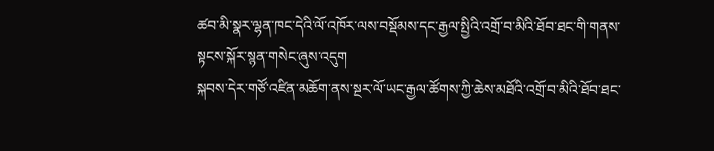ཚབ་མི་སྣར་ལྷན་ཁང་དེའི་ལོ་འཁོར་ལས་བསྡོམས་དང་རྒྱལ་སྤྱིའི་འགྲོ་བ་མིའི་ཐོབ་ཐང་གི་གནས་སྟངས་སྐོར་སྙན་གསེང་ཞུས་འདུག
སྐབས་དེར་གཙོ་འཛིན་མཆོག་ནས་སྔར་ལོ་ཡང་རྒྱལ་ཚོགས་ཀྱི་ཆེས་མཐོའི་འགྲོ་བ་མིའི་ཐོབ་ཐང་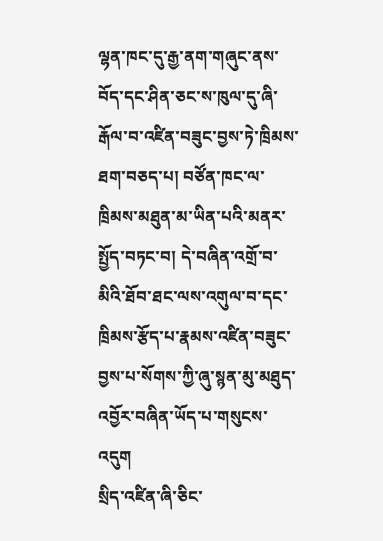ལྷན་ཁང་དུ་རྒྱ་ནག་གཞུང་ནས་བོད་དང་ཤིན་ཅང་ས་ཁུལ་དུ་ཞི་རྒོལ་བ་འཛིན་བཟུང་བྱས་ཏེ་ཁྲིམས་ཐག་བཅད་པ། བཙོན་ཁང་ལ་ཁྲིམས་མཐུན་མ་ཡིན་པའི་མནར་སྤྱོད་བཏང་བ། དེ་བཞིན་འགྲོ་བ་མིའི་ཐོབ་ཐང་ལས་འགུལ་བ་དང་ཁྲིམས་རྩོད་པ་རྣམས་འཛིན་བཟུང་བྱས་པ་སོགས་ཀྱི་ཞུ་སྙན་མུ་མཐུད་འབྱོར་བཞིན་ཡོད་པ་གསུངས་འདུག
སྲིད་འཛིན་ཞི་ཅིང་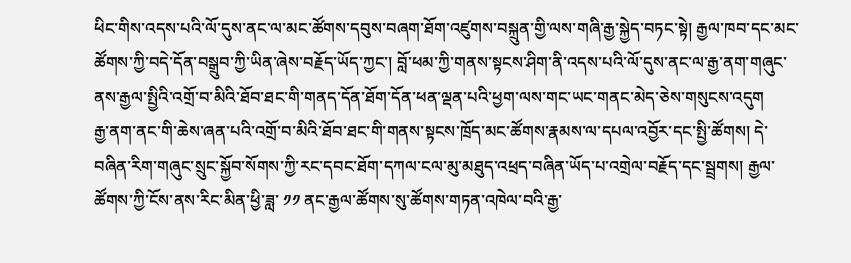ཕིང་གིས་འདས་པའི་ལོ་དུས་ནང་ལ་མང་ཚོགས་དབུས་བཞག་ཐོག་འཛུགས་བསྐྲུན་གྱི་ལས་གཞི་རྒྱ་སྐྱེད་བཏང་སྟེ། རྒྱལ་ཁབ་དང་མང་ཚོགས་ཀྱི་བདེ་དོན་བསྒྲུབ་ཀྱི་ཡིན་ཞེས་བརྗོད་ཡོད་ཀྱང་། བློ་ཕམ་ཀྱི་གནས་སྟངས་ཤིག་ནི་འདས་པའི་ལོ་དུས་ནང་ལ་རྒྱ་ནག་གཞུང་ནས་རྒྱལ་སྤྱིའི་འགྲོ་བ་མིའི་ཐོབ་ཐང་གི་གནད་དོན་ཐོག་དོན་ཕན་ལྡན་པའི་ཕྱག་ལས་གང་ཡང་གནང་མེད་ཅེས་གསུངས་འདུག
རྒྱ་ནག་ནང་གི་ཆེས་ཞན་པའི་འགྲོ་བ་མིའི་ཐོབ་ཐང་གི་གནས་སྟངས་ཁྲོད་མང་ཚོགས་རྣམས་ལ་དཔལ་འབྱོར་དང་སྤྱི་ཚོགས། དེ་བཞིན་རིག་གཞུང་སྲུང་སྐྱོབ་སོགས་ཀྱི་རང་དབང་ཐོག་དཀལ་ངལ་མུ་མཐུད་འཕྲད་བཞིན་ཡོད་པ་འགྲེལ་བརྗོད་དང་སྦྲགས། རྒྱལ་ཚོགས་ཀྱི་ངོས་ནས་རིང་མིན་ཕྱི་ཟླ་ ༡༡ ནང་རྒྱལ་ཚོགས་སུ་ཚོགས་གཏན་འཁེལ་བའི་རྒྱ་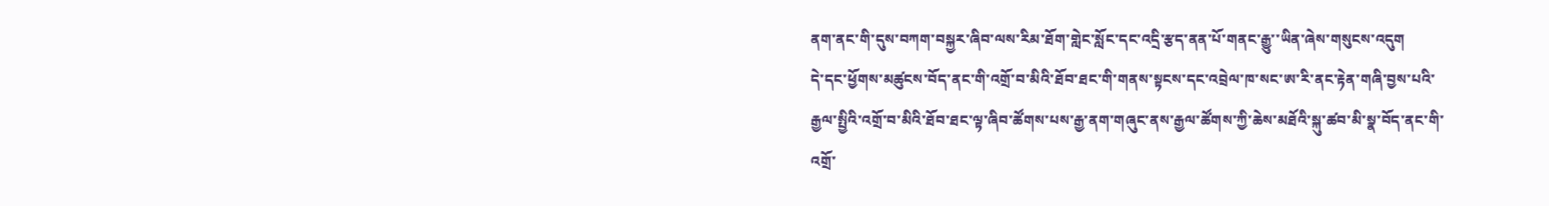ནག་ནང་གི་དུས་བཀག་བསྐྱར་ཞིབ་ལས་རིམ་ཐོག་གླེང་སློང་དང་འདྲི་རྩད་ནན་པོ་གནང་རྒྱུ་་ཡིན་ཞེས་གསུངས་འདུག
དེ་དང་ཕྱོགས་མཚུངས་བོད་ནང་གི་འགྲོ་བ་མིའི་ཐོབ་ཐང་གི་གནས་སྟངས་དང་འབྲེལ་ཁ་སང་ཨ་རི་ནང་རྟེན་གཞི་བྱས་པའི་རྒྱལ་སྤྱིའི་འགྲོ་བ་མིའི་ཐོབ་ཐང་ལྟ་ཞིབ་ཚོགས་པས་རྒྱ་ནག་གཞུང་ནས་རྒྱལ་ཚོགས་ཀྱི་ཆེས་མཐོའི་སྐུ་ཚབ་མི་སྣ་བོད་ནང་གི་འགྲོ་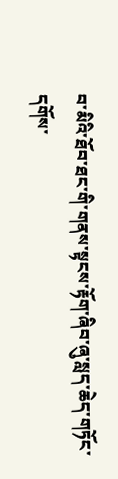བ་མིའི་ཐོབ་ཐང་གི་གནས་སྟངས་རྟོག་ཞིབ་ཞུ་སླད་ཆེད་གཏོང་དགོས་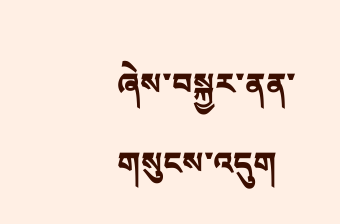ཞེས་བསྐྱར་ནན་གསུངས་འདུག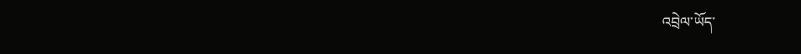འབྲེལ་ཡོད་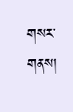གསར་གནས།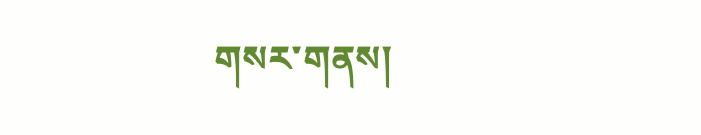གསར་གནས།